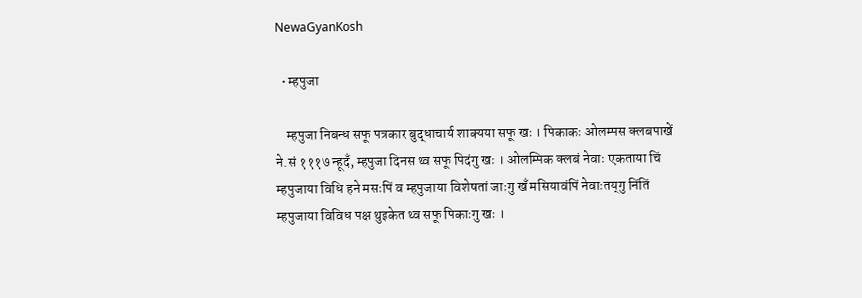NewaGyanKosh

  • म्हपुजा

    म्हपुजा निबन्ध सफू पत्रकार बुद्धाचार्य शाक्यया सफू खः । पिकाकः ओलम्पस क्लबपाखें ने.सं १११७ न्हूदँ, म्हपुजा दिनस थ्व सफू पिदंगु खः । ओलम्पिक क्लबं नेवाः एकताया चिं म्हपुजाया विधि हने मसःपिं व म्हपुजाया विशेषतां जाःगु खँ मसियावंपिं नेवाःतय्‌गु निंतिं म्हपुजाया विविध पक्ष थुइकेत थ्व सफू पिकाःगु खः ।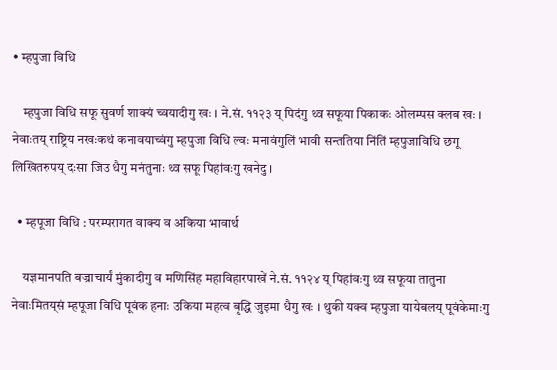• म्हपुजा विधि

    म्हपुजा विधि सफू सुवर्ण शाक्यं च्वयादीगु खः । ने.सं. ११२३ य् पिदंगु थ्व सफूया पिकाकः ओलम्पस क्लब खः । नेवाःतय् राष्ट्रिय नखःकथं कनावयाच्वंगु म्हपुजा विधि ल्वः मनावंगुलिं भावी सन्ततिया निंतिं म्हपुजाविधि छगू लिखितरुपय् दःसा जिउ धैगु मनंतुनाः थ्व सफू पिहांवःगु खनेदु ।

  • म्हपूजा विधि : परम्परागत वाक्य व अकिया भावार्थ

    यज्ञमानपति बज्राचार्यं मुंकादीगु व मणिसिंह महाविहारपाखें ने.सं. ११२४ य् पिहांवःगु थ्व सफूया तातुना नेवाःमितय्‌सं म्हपूजा विधि पूवंक हनाः उकिया महत्व बृद्धि जुइमा धैगु खः । थुकी यक्व म्हपुजा यायेबलय् पूवंकेमाःगु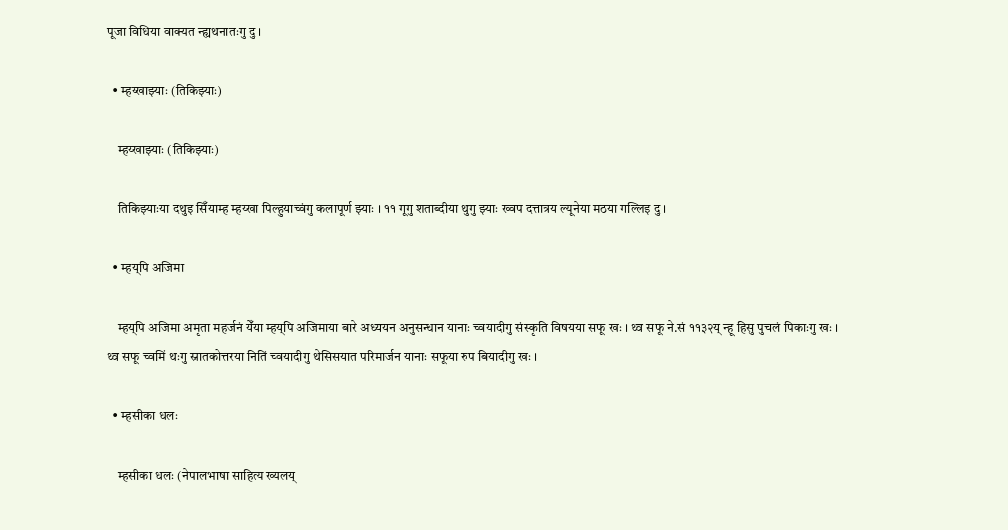पूजा विधिया वाक्यत न्ह्यथनातःगु दु ।

  • म्हय्खाझ्याः (तिकिझ्याः)

    म्हय्खाझ्याः (तिकिझ्याः)

    तिकिझ्याःया दथुइ सिँयाम्ह म्हय्खा पिल्हुयाच्वंगु कलापूर्ण झ्याः । ११ गूगु शताब्दीया थुगु झ्याः ख्वप दत्तात्रय ल्यूनेया मठया गल्लिइ दु ।

  • म्हय्‌पि अजिमा

    म्हय्‌पि अजिमा अमृता महर्जनं येँया म्हय्‌पि अजिमाया बारे अध्ययन अनुसन्धान यानाः च्वयादीगु संस्कृति विषयया सफू खः । थ्व सफू ने.सं ११३२य् न्हू हिसु पुचलं पिकाःगु खः । थ्व सफू च्वमिं थःगु स्नातकोत्तरया नितिं च्वयादीगु थेसिसयात परिमार्जन यानाः सफूया रुप बियादीगु खः ।

  • म्हसीका धलः

    म्हसीका धलः (नेपालभाषा साहित्य ख्यलय्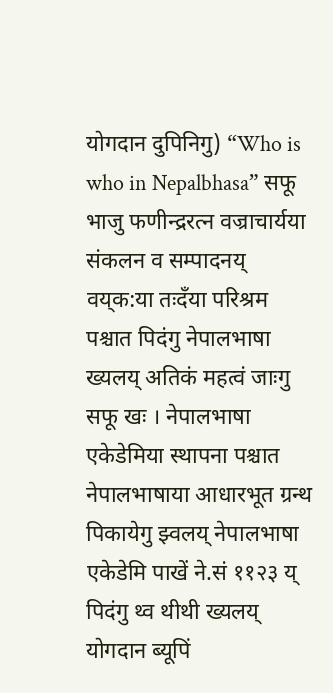योगदान दुपिनिगु) “Who is who in Nepalbhasa” सफू भाजु फणीन्द्ररत्न वज्राचार्यया संकलन व सम्पादनय् वय्‌क:या तःदँया परिश्रम पश्चात पिदंगु नेपालभाषा ख्यलय् अतिकं महत्वं जाःगु सफू खः । नेपालभाषा एकेडेमिया स्थापना पश्चात नेपालभाषाया आधारभूत ग्रन्थ पिकायेगु झ्वलय् नेपालभाषा एकेडेमि पाखें ने.सं ११२३ य् पिदंगु थ्व थीथी ख्यलय् योगदान ब्यूपिं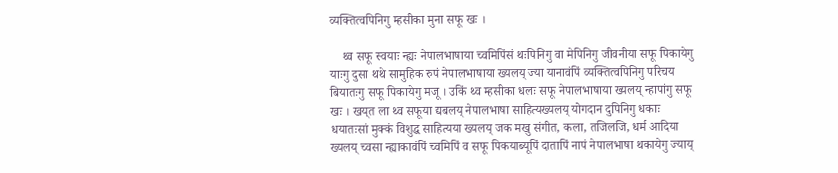व्यक्तित्वपिनिगु म्हसीका मुना सफू खः ।

    थ्व सफू स्वयाः न्ह्यः नेपालभाषाया च्वमिपिंसं थःपिनिगु वा मेपिनिगु जीवनीया सफू पिकायेगु याःगु दुसा थथे सामुहिक रुपं नेपालभाषाया ख्यलय् ज्या यानावंपिं व्यक्तित्वपिनिगु परिचय बियातःगु सफू पिकायेगु मजू । उकिं थ्व म्हसीका धलः सफू नेपालभाषाया ख्यलय् न्हापांगु सफू खः । खय्‌त ला थ्व सफूया द्यबलय् नेपालभाषा साहित्यख्यलय् योगदान दुपिनिगु धकाः धयातःसां मुक्कं विशुद्ध साहित्यया ख्यलय् जक मखु संगीत, कला, तजिलजि, धर्म आदिया ख्यलय् च्वसा न्ह्याकावंपिं च्वमिपिं व सफू पिकयाब्यूपिं दातापिं नापं नेपालभाषा थकायेगु ज्याय्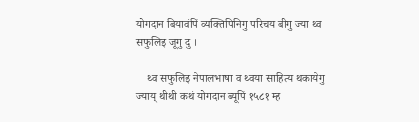योगदान बियावंपिं व्यक्तिपिनिगु परिचय बीगु ज्या थ्व सफुलिइ जूगु दु ।

    थ्व सफुलिइ नेपालभाषा व थ्वया साहित्य थकायेगु ज्याय् थीथी कथं योगदान ब्यूपिं १५८१ म्ह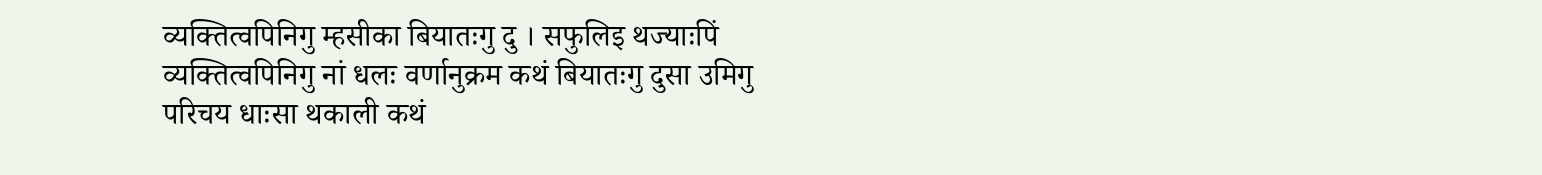व्यक्तित्वपिनिगु म्हसीका बियातःगु दु । सफुलिइ थज्याःपिं व्यक्तित्वपिनिगु नां धलः वर्णानुक्रम कथं बियातःगु दुसा उमिगु परिचय धाःसा थकाली कथं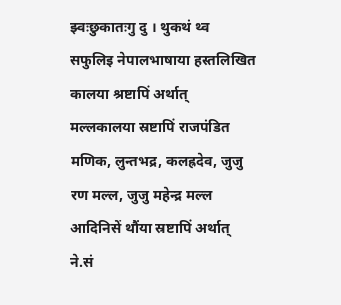झ्वःछुकातःगु दु । थुकथं थ्व सफुलिइ नेपालभाषाया हस्तलिखित कालया श्रष्टापिं अर्थात् मल्लकालया स्रष्टापिं राजपंडित मणिक, लुन्तभद्र, कलह्रदेव, जुजु रण मल्ल, जुजु महेन्द्र मल्ल आदिनिसें थौंया स्रष्टापिं अर्थात् ने.सं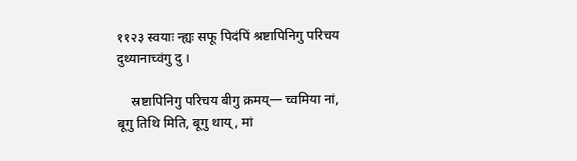११२३ स्वयाः न्ह्यः सफू पिदंपिं श्रष्टापिनिगु परिचय दुथ्यानाच्वंगु दु ।

    स्रष्टापिनिगु परिचय बीगु क्रमय्— च्वमिया नां, बूगु तिथि मिति, बूगु थाय्, मां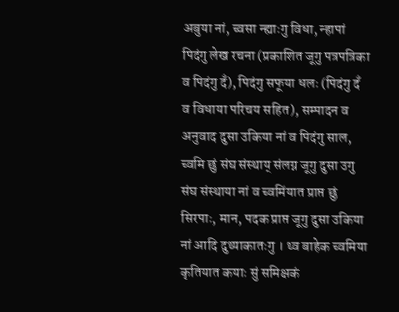अबुया नां, च्वसा न्ह्याःगु विधा, न्हापां पिदंगु लेख रचना (प्रकाशित जूगु पत्रपत्रिका व पिदंगु दँ), पिदंगु सफूया धलः (पिदंगु दँ व विधाया परिचय सहित), सम्पादन व अनुवाद दुसा उकिया नां व पिदंगु साल, च्वमि छुं संघ संस्थाय् संलग्न जूगु दुसा उगु संघ संस्थाया नां व च्वमिंयात प्राप्त छुं सिरपाः, मान, पदक प्राप्त जूगु दुसा उकिया नां आदि दुथ्याकातःगु । थ्व बाहेक च्वमिया कृतियात कयाः सुं समिक्षकं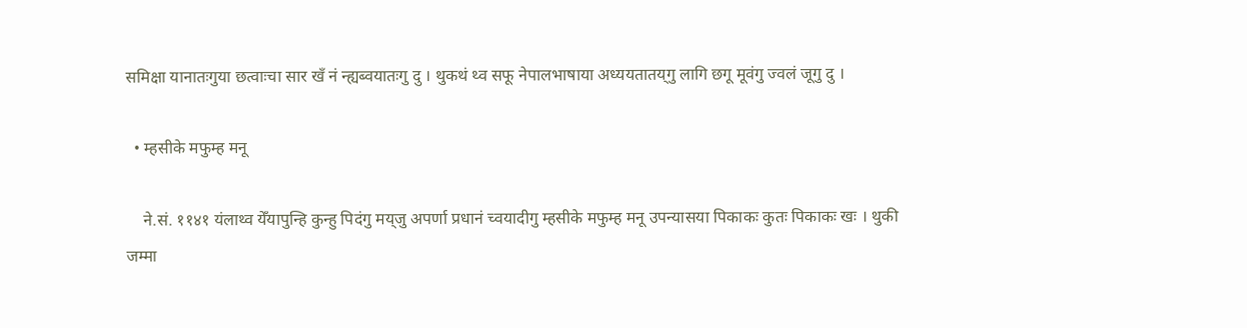समिक्षा यानातःगुया छत्वाःचा सार खँ नं न्ह्यब्वयातःगु दु । थुकथं थ्व सफू नेपालभाषाया अध्ययतातय्‌गु लागि छगू मूवंगु ज्वलं जूगु दु ।

  • म्हसीके मफुम्ह मनू

    ने.सं. ११४१ यंलाथ्व येँयापुन्हि कुन्हु पिदंगु मय्‌जु अपर्णा प्रधानं च्वयादीगु म्हसीके मफुम्ह मनू उपन्यासया पिकाकः कुतः पिकाकः खः । थुकी जम्मा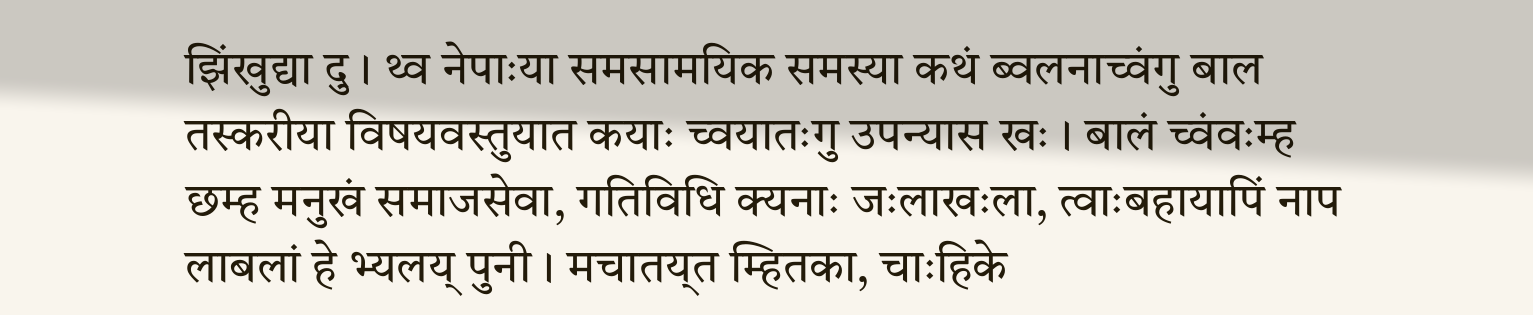झिंखुद्या दु । थ्व नेपाःया समसामयिक समस्या कथं ब्वलनाच्वंगु बाल तस्करीया विषयवस्तुयात कयाः च्वयातःगु उपन्यास खः । बालं च्वंवःम्ह छम्ह मनुखं समाजसेवा, गतिविधि क्यनाः जःलाखःला, त्वाःबहायापिं नाप लाबलां हे भ्यलय् पुनी । मचातय्‌त म्हितका, चाःहिके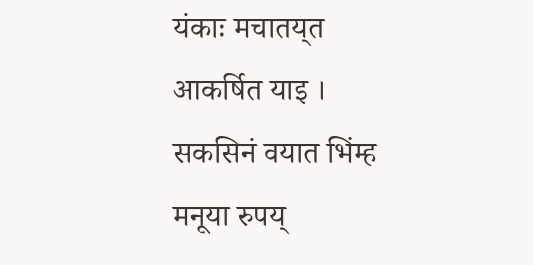यंकाः मचातय्‌त आकर्षित याइ । सकसिनं वयात भिंम्ह मनूया रुपय्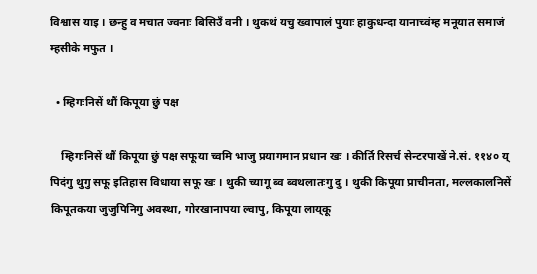विश्वास याइ । छन्हु व मचात ज्वनाः बिसिउँ वनी । थुकथं यचु ख्वापालं पुयाः हाकुधन्दा यानाच्वंम्ह मनूयात समाजं म्हसीके मफुत ।

  • म्हिगःनिसें थौं किपूया छुं पक्ष

    म्हिगःनिसें थौं किपूया छुं पक्ष सफूया च्वमि भाजु प्रयागमान प्रधान खः । कीर्ति रिसर्च सेन्टरपाखें ने.सं. ११४० य् पिदंगु थुगु सफू इतिहास विधाया सफू खः । थुकी च्यागू ब्व ब्वथलातःगु दु । थुकी किपूया प्राचीनता, मल्लकालनिसें किपूतकया जुजुपिनिगु अवस्था, गोरखानापया ल्वापु, किपूया लाय्‌कू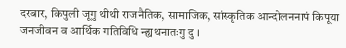दरबार, किपुली जूगु थीथी राजनैतिक, सामाजिक, सांस्कृतिक आन्दोलननापं किपूया जनजीवन व आर्थिक गतिविधि न्ह्यथनातःगु दु ।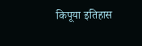किपूया इतिहास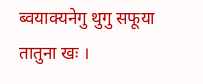ब्वयाक्यनेगु थुगु सफूया तातुना खः ।